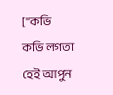["কভি
কভি লগতা হেই আপুন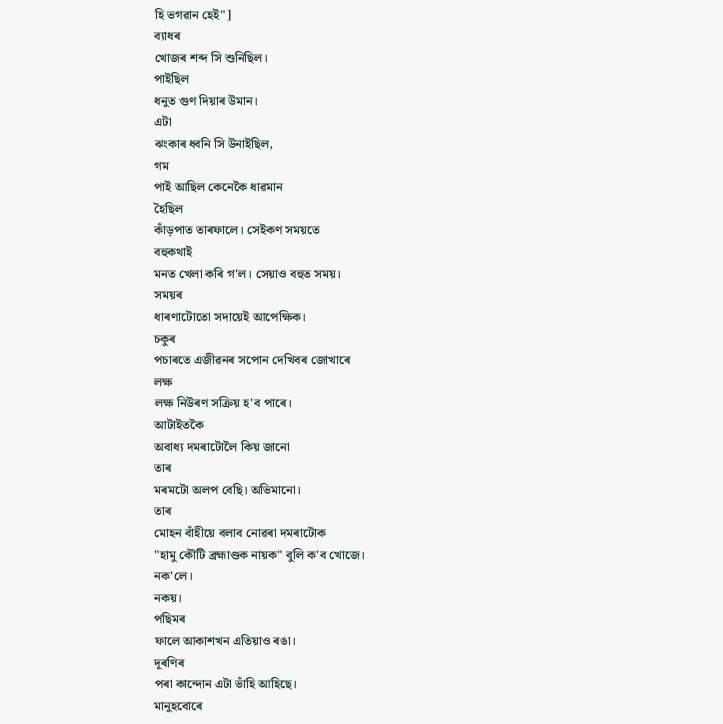হি ভগৱান হেই"]
ব্যাধৰ
খোজৰ শব্দ সি শুনিছিল।
পাইছিল
ধনুত গুণ দিয়াৰ উমান।
এটা
ঝংকাৰ ধ্বনি সি উনাইছিল,
গম
পাই আছিল কেনেকৈ ধাৱমান
হৈছিল
কাঁড়পাত তাৰফালে। সেইকণ সময়তে
বহুকথাই
মনত খেলা কৰি গ'ল। সেয়াও বহুত সময়।
সময়ৰ
ধাৰণাটোতো সদায়েই আপেক্ষিক।
চকুৰ
পচাৰতে এজীৱনৰ সপোন দেখিবৰ জোখাৰে
লক্ষ
লক্ষ নিউৰণ সক্ৰিয় হ'ব পাৰে।
আটাইতকৈ
অবাধ্য দমৰাটোলৈ কিয় জানো
তাৰ
মৰমটো অলপ বেছি। অভিমানো।
তাৰ
মোহন বাঁহীয়ে বলাব নোৱৰা দমৰাটোক
"হামু কৌটি ব্রহ্মাণ্ডক নায়ক" বুলি ক'ব খোজে।
নক'লে।
নকয়।
পছিমৰ
ফালে আকাশখন এতিয়াও ৰঙা।
দূৰণিৰ
পৰা কান্দোন এটা ভাঁহি আহিছে।
মানুহবোৰে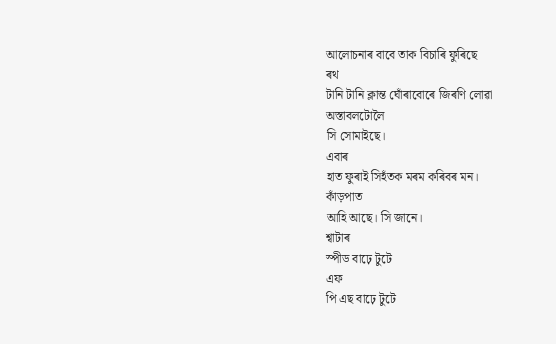আলোচনাৰ বাবে তাক বিচাৰি ফুৰিছে
ৰথ
টানি টানি ক্লান্ত ঘোঁৰাবোৰে জিৰণি লোৱা
অস্তাবলটোলৈ
সি সোমাইছে।
এবাৰ
হাত ফুৰাই সিহঁতক মৰম কৰিবৰ মন।
কাঁড়পাত
আহি আছে। সি জানে।
শ্বাটাৰ
স্পীড বাঢ়ে টুটে
এফ
পি এছ বাঢ়ে টুটে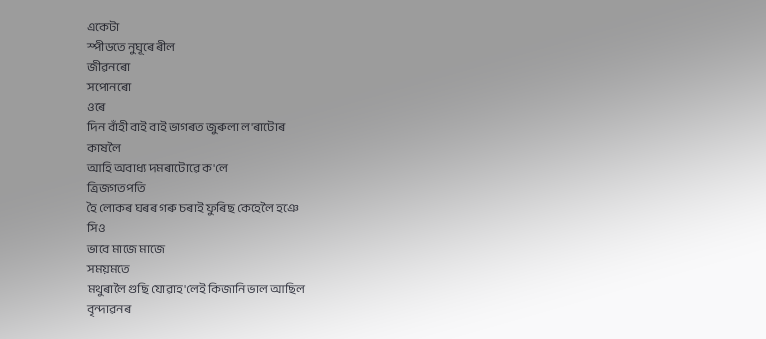একেটা
স্পীডতে নুঘূৰে ৰীল
জীৱনৰো
সপোনৰো
ওৰে
দিন বাঁহী বাই বাই ভাগৰত জুৰুলা ল'ৰাটোৰ
কাষলৈ
আহি অবাধ্য দমৰাটোৱে ক'লে
ত্ৰিজগতপতি
হৈ লোকৰ ঘৰৰ গৰু চৰাই ফুৰিছ কেহেলৈ হঞে
সিও
ভাবে মাজে মাজে
সময়মতে
মথুৰালৈ গুছি যোৱাহ'লেই কিজানি ভাল আছিল
বৃন্দাৱনৰ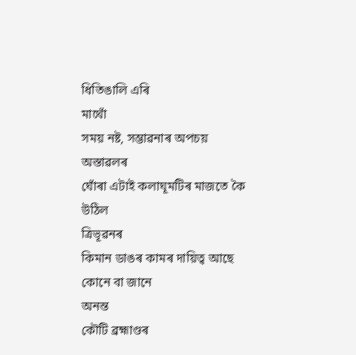ধিতিঙালি এৰি
মাথোঁ
সময় নষ্ট, সম্ভাৱনাৰ অপচয়
অস্তাৱলৰ
ঘোঁৰা এটাই কলাঘূমটিৰ মাজতে কৈ উঠিল
ত্ৰিভূৱনৰ
কিমান ডাঙৰ কামৰ দায়িত্ব আছে কোনে বা জানে
অনন্ত
কৌটি ব্ৰহ্মাণ্ডৰ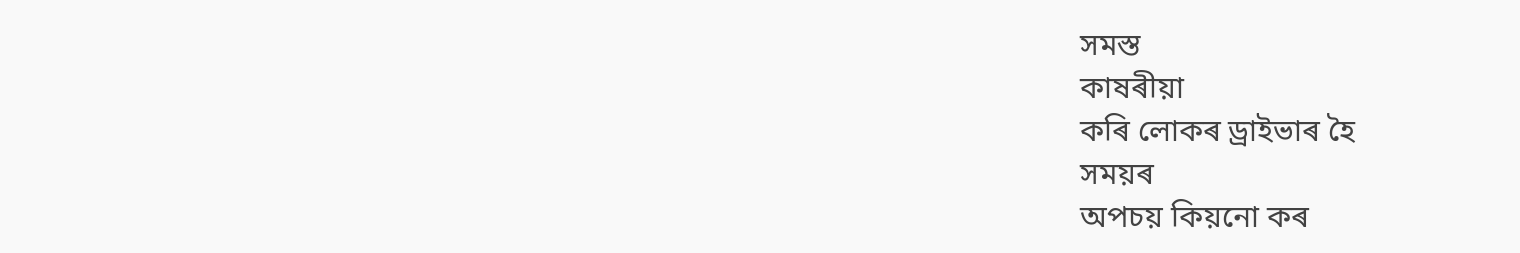সমস্ত
কাষৰীয়া
কৰি লোকৰ ড্ৰাইভাৰ হৈ
সময়ৰ
অপচয় কিয়নো কৰ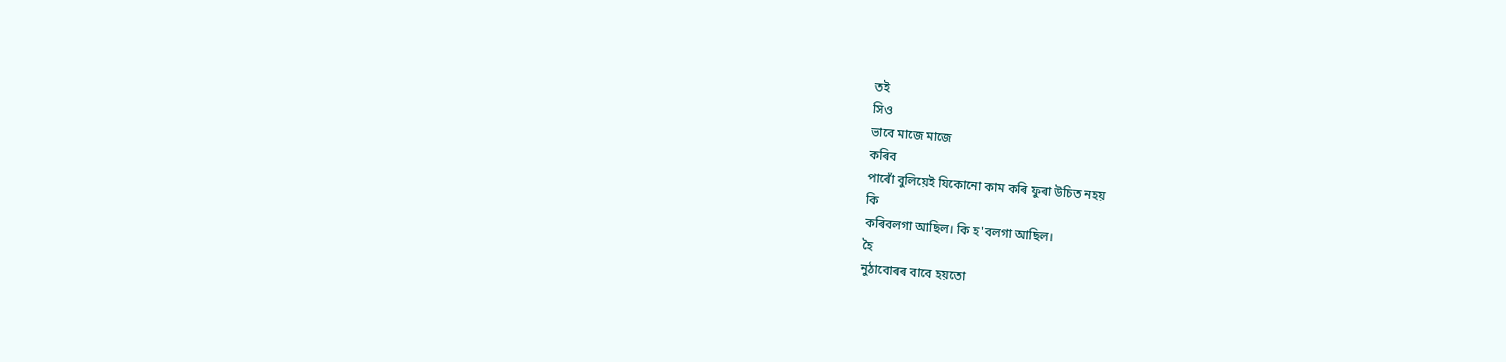তই
সিও
ভাবে মাজে মাজে
কৰিব
পাৰোঁ বুলিয়েই যিকোনো কাম কৰি ফুৰা উচিত নহয়
কি
কৰিবলগা আছিল। কি হ'বলগা আছিল।
হৈ
নুঠাবোৰৰ বাবে হয়তো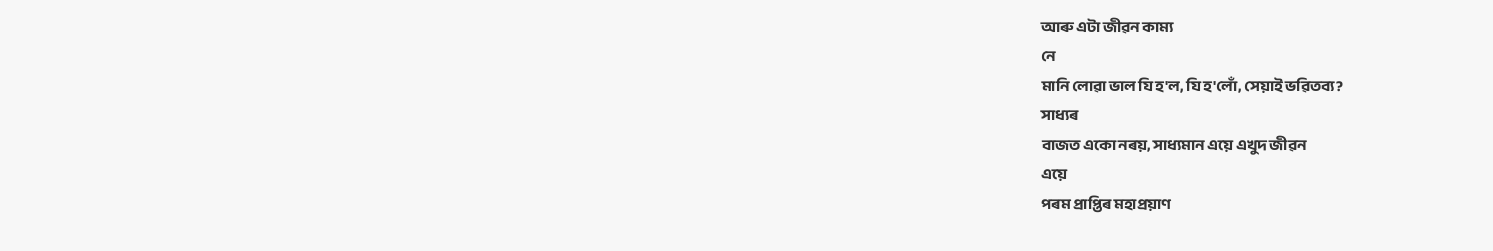আৰু এটা জীৱন কাম্য
নে
মানি লোৱা ভাল যি হ'ল, যি হ'লোঁ, সেয়াই ভৱিতব্য?
সাধ্যৰ
বাজত একো নৰয়, সাধ্যমান এয়ে এখুদ জীৱন
এয়ে
পৰম প্ৰাপ্তিৰ মহাপ্ৰয়াণ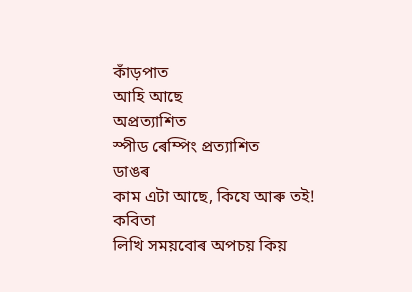কাঁড়পাত
আহি আছে
অপ্ৰত্যাশিত
স্পীড ৰেম্পিং প্ৰত্যাশিত
ডাঙৰ
কাম এটা আছে, কিযে আৰু তই!
কবিতা
লিখি সময়বোৰ অপচয় কিয়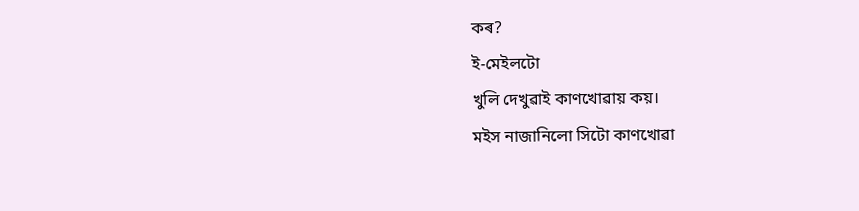কৰ?
ই-মেইলটো
খুলি দেখুৱাই কাণখোৱায় কয়।
মইস নাজানিলো সিটো কাণখোৱা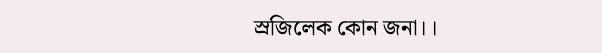স্ৰজিলেক কোন জনা।।